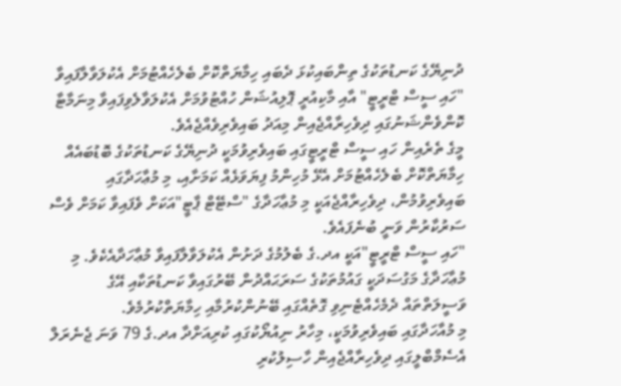ދުނިޔޭގެ ކަނޑުތަކުގެ ތިންބައިކުޅަ ދެބައި ހިމާޔަތްކޮށް ބެލެހެއްޓުމަށް އެކުލަވާލާފައިވާ "ހައި ސީސް ޓްރީޓީ" އާއި މާކިއުރީ ޕޮލިއުޝަން ހުއްޓުވުމަށް އެކުލަވާލެވިފައިވާ މިނަމާޓާ ކޮންވެންޝަނުގައި ދިވެހިރާއްޖެއިން މިއަދު ބައިވެރިވެއްޖެއެވެ.
މީގެ ތެރެއިން ހައި ސީސް ޓްރީޓީގައި ބައިވެރިވުމަކީ ދުނިޔޭގެ ކަނޑުތަކުގެ ބޮޑުބައެއް ހިމާޔަތްކޮށް ބެލެހެއްޓުމަށް އެޅޭ މުހިންމު ފިޔަވަޅެއް ކަމަށާއި، މި މުޢާހަދާގައި ބައިވެރިވުމުން، ދިވެހިރާއްޖެއަކީ މި މުޢާހަދާގެ "ސްޓޭޓް ޕާޓީ"އަކަށް ވެފައިވާ ކަމަށް ވެސް ސަރުކާރުން ވަނީ ބުނެފައެވެ.
"ހައި ސީސް ޓްރީޓީ"އަކީ އދ.ގެ ބެލުމުގެ ދަށުން އެކުލަވާލާފައިވާ މުޢާހަދާއެކެވެ. މި މުޢާހަދާގެ މަގުސަދަކީ ގައުމުތަކުގެ ސަރަޙައްދުން ބޭރުގައިވާ ކަނޑުތަކާއި އޭގެ ވަސީލަތްތައް ދެމެހެއްޓެނިވި ގޮތެއްގައި ބޭނުންކުރުމާއި ހިމާޔަތްކުރުމެވެ.
މި މުއާހަދާގައި ބައިވެރިވުމަކީ، މިހާރު ނިއުޔޯކުގައި ކުރިއަށްދާ އދ.ގެ 79 ވަނަ ޖެނެރަލް އެސެމްބްލީގައި ދިވެހިރާއްޖެއިން ހާސިލުކުރި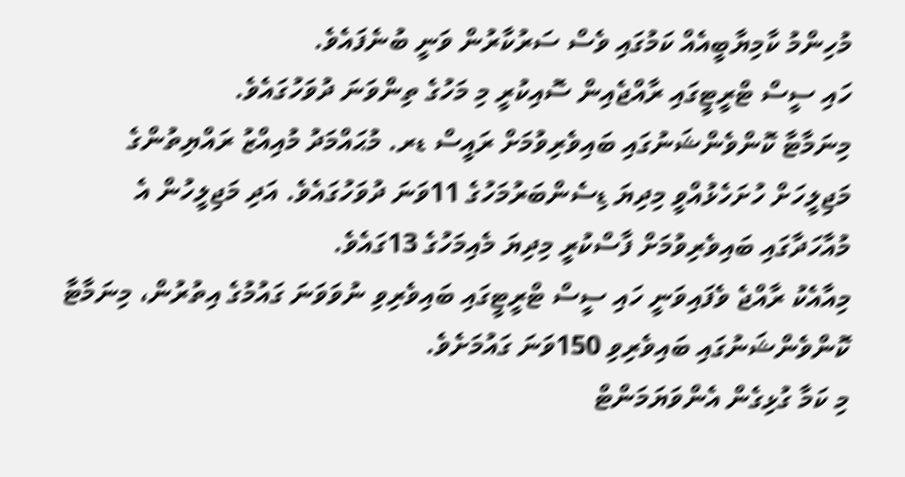މުހިންމު ކާމިޔާބީއެއް ކަމުގައި ވެސް ސަރުކާރުން ވަނީ ބުނެފައެވެ.
ހައި ސީސް ޓްރީޓީގައި ރާއްޖެއިން ސޮއިކުރީ މި މަހުގެ ތިންވަނަ ދުވަހުގައެވެ.
މިނަމާޓާ ކޮންވެންޝަނުގައި ބައިވެރިވުމަށް ރައީސް ޑރ. މުޙައްމަދު މުއިއްޒު ރައްޔިތުންގެ މަޖިލީހަށް ހުށަހެޅުއްވީ މިދިޔަ ޑިސެންބަރުމަހުގެ 11ވަނަ ދުވަހުގައެވެ. އަދި މަޖިލީހުން އެ މުއާހަދާގައި ބައިވެރިވުމަށް ފާސްކުރީ މިދިޔަ މެއިމަހުގެ 13ގައެވެ.
މިއާއެކު ރާއްޖެ ވެފައިވަނީ ހައި ސީސް ޓްރީޓީގައި ބައިވެރިވި ނުވަވަނަ ގައުމުގެ އިތުރުން، މިނަމާޓާ ކޮންވެންޝަނުގައި ބައިވެރިވި 150ވަނަ ގައުމަށެވެ.
މި ކަމާ ގުޅިގެން އެންވަޔަމަންޓް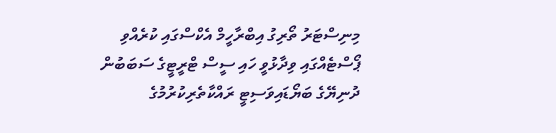މިނިސްޓަރު ތޯރިގު އިބްރާހީމް އެކްސްގައި ކުރެއްވި ޕޯސްޓެއްގައި ވިދާޅުވީ ހައި ސީސް ޓްރީޓީގެ ސަބަބުން ދުނިޔޭގެ ބަޔޯޑައިވަސިޓީ ރައްކާތެރިކުރުމުގެ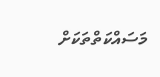މަސައްކަތްތަކަށް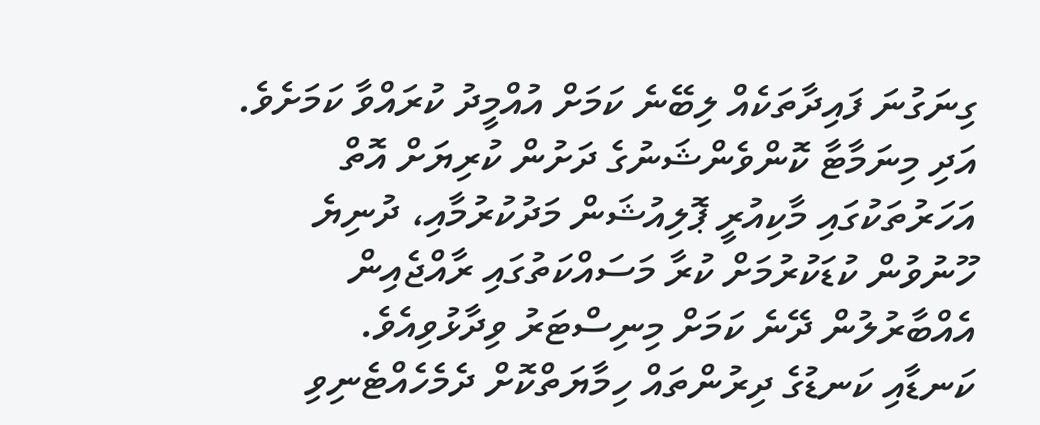ގިނަގުނަ ފައިދާތަކެއް ލިބޭނެ ކަމަށް އުއްމީދު ކުރައްވާ ކަމަށެވެ.
އަދި މިނަމާޓާ ކޮންވެންޝަނުގެ ދަށުން ކުރިޔަށް އޮތް އަހަރުތަކުގައި މާކިއުރީ ޕޮލިއުޝަން މަދުކުރުމާއި، ދުނިޔެ ހޫނުވުން ކުޑަކުރުމަށް ކުރާ މަސައްކަތުގައި ރާއްޖެއިން އެއްބާރުލުން ދޭނެ ކަމަށް މިނިސްޓަރު ވިދާޅުވިއެވެ.
ކަނޑާއި ކަނޑުގެ ދިރުންތައް ހިމާޔަތްކޮށް ދެމެހެއްޓެނިވި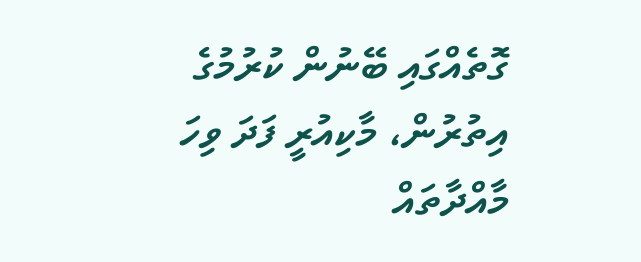ގޮތެއްގައި ބޭނުން ކުރުމުގެ އިތުރުން، މާކިއުރީ ފަދަ ވިހަ މާއްދާތައް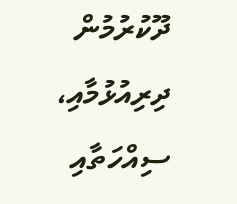ދޫކުރުމުން ދިރިއުޅުމާއި، ސިއްހަތާއި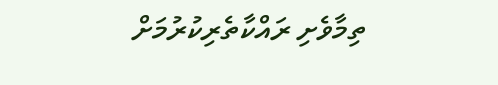ތިމާވެށި ރައްކާތެރިކުރުމަށް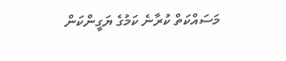މަސައްކަތް ކުރާނެ ކަމުގެ ޔަގީންކަން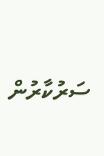ސަރުކާރުން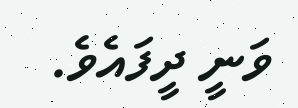ވަނީ ދީފައެވެ.